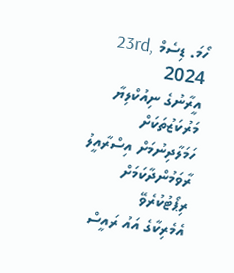ހޯމަ. ޑިސެމް 23rd, 2024
އީރާނުގެ ނިއުކްލިޔާ މަރުކަޒުތަކަށް ހަމަލާދިނުމަށް އިސްރާއީލު ރާވަމުންދާކަމަށް ރިޕޯޓުކުރެވޭ
އެމެރިކާގެ އައު ރައީސް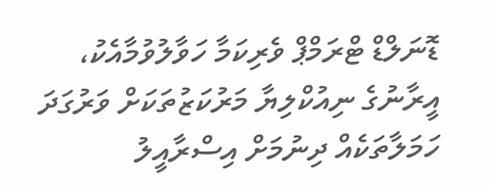ޑޮނަލްޑް ޓްރަމްޕް ވެރިކަމާ ހަވާލުވުމާއެކު، އީރާނުގެ ނިއުކްލިޔާ މަރުކަޒުތަކަށް ވަރުގަދަ ހަމަލާތަކެއް ދިނުމަށް އިސްރާއީލު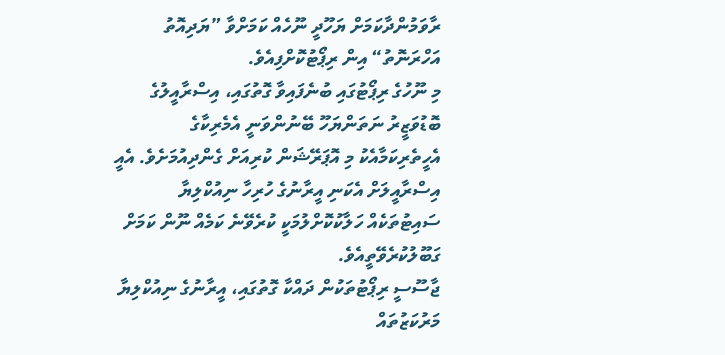ރާވަމުންދާކަމަށް ޔަހޫދީ ނޫހެއް ކަމަށްވާ ”ޔަދިއޮތު އަހްރަނޮތު“ އިން ރިޕޯޓުކޮށްފިއެވެ.
މި ނޫހުގެ ރިޕޯޓުގައި ބުނެފައިވާ ގޮތުގައި، އިސްރާއީލުގެ ބޮޑުވަޒީރު ނަތަންޔަހޫ ބޭނުންވަނީ އެމެރިކާގެ އެހީތެރިކަމާއެކު މި އޮޕަރޭޝަން ކުރިއަށް ގެންދިއުމަށެވެ. އެއީ އިސްރާއީލަށް އެކަނި އީރާނުގެ ހުރިހާ ނިއުކްލިޔާ ސައިޓުތަކެއް ހަލާކުކޮށްލުމަކީ ކުރެވޭނެ ކަމެއް ނޫން ކަމަށް ގަބޫލުކުރެވޭތީއެވެ.
ޖާސޫސީ ރިޕޯޓުތަކުން ދައްކާ ގޮތުގައި، އީރާނުގެ ނިއުކްލިޔާ މަރުކަޒުތައް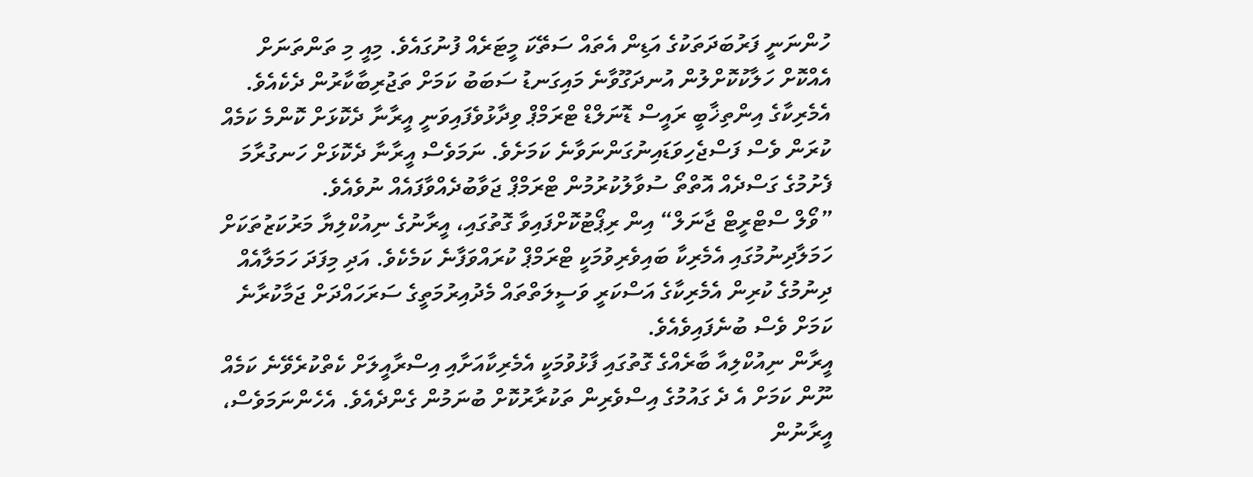ހުންނަނީ ފަރުބަދަތަކުގެ އަޑިން އެތައް ސަތޭކަ މީޓަރެއް ފުނުގައެވެ. މިއީ މި ތަންތަނަށް އެއްކޮށް ހަލާކުކޮށްލުން އުނދަގޫވާނެ މައިގަނޑު ސަބަބު ކަމަށް ތަޖުރިބާކާރުން ދެކެއެވެ.
އެމެރިކާގެ އިންތިޚާބީ ރައީސް ޑޮނަލްޑް ޓްރަމްޕް ވިދާޅުވެފައިވަނީ އީރާނާ ދެކޮޅަށް ކޮންމެ ކަމެއް ކުރަން ވެސް ފަސްޖެހިވަޑައިނުގަންނަވާނެ ކަމަށެވެ. ނަމަވެސް އީރާނާ ދެކޮޅަށް ހަނގުރާމަ ފެށުމުގެ ގަސްދެއް އޮތްތޯ ސުވާލުކުރުމުން ޓްރަމްޕް ޖަވާބުދެއްވާފައެއް ނުވެއެވެ.
”ވޯލް ސްޓްރީޓް ޖާނަލް“ އިން ރިޕޯޓުކޮށްފައިވާ ގޮތުގައި، އީރާނުގެ ނިއުކްލިޔާ މަރުކަޒުތަކަށް ހަމަލާދިނުމުގައި އެމެރިކާ ބައިވެރިވުމަކީ ޓްރަމްޕް ކުރައްވަފާނެ ކަމެކެވެ. އަދި މިފަދަ ހަމަލާއެއް ދިނުމުގެ ކުރިން އެމެރިކާގެ އަސްކަރީ ވަސީލަތްތައް މެދުއިރުމަތީގެ ސަރަހައްދަށް ޖަމާކުރާނެ ކަމަށް ވެސް ބުނެފައިވެއެވެ.
އީރާން ނިއުކްލިއާ ބާރެއްގެ ގޮތުގައި ފާޅުވުމަކީ އެމެރިކާއަށާއި އިސްރާއީލަށް ކެތްކުރެވޭނެ ކަމެއް ނޫން ކަމަށް އެ ދެ ގައުމުގެ އިސްވެރިން ތަކުރާރުކޮށް ބުނަމުން ގެންދެއެވެ. އެހެންނަމަވެސް، އީރާނުން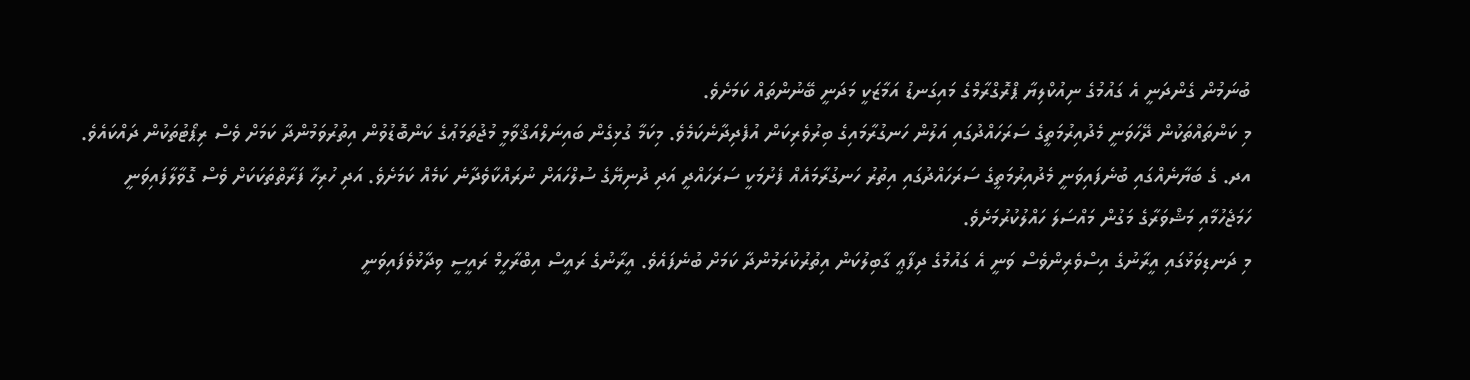ބުނަމުން ގެންދަނީ އެ ގައުމުގެ ނިއުކްލިޔާ ޕްރޮގްރާމްގެ މައިގަނޑު އަމާޒަކީ މަދަނީ ބޭނުންތައް ކަމަށެވެ.
މި ކަންތައްތަކުން ދޭހަވަނީ މެދުއިރުމަތީގެ ސަރަހައްދުގައި އަލުން ހަނގުރާމައިގެ ބިރުވެރިކަން އުފެދިދާނެކަމެވެ. މިކަމާ ގުޅިގެން ބައިނަލްއަޤްވާމީ މުޖުތަމަޢުގެ ކަންބޮޑުވުން އިތުރުވަމުންދާ ކަމަށް ވެސް ރިޕޯޓުތަކުން ދައްކައެވެ.
އދ. ގެ ބަޔާނެއްގައި ބުނެފައިވަނީ މެދުއިރުމަތީގެ ސަރަހައްދުގައި އިތުރު ހަނގުރާމައެއް ފެށުމަކީ ސަރަހައްދީ އަދި ދުނިޔޭގެ ސުލްހައަށް ނުރައްކާވެދާނެ ކަމެއް ކަމަށެވެ. އަދި ހުރިހާ ފަރާތްތަކަކަށް ވެސް ގޮވާލާފައިވަނީ ހަމަޖެހުމާއި މަޝްވަރާގެ މަގުން މައްސަލަ ހައްލުކުރުމަށެވެ.
މި ދަނޑިވަޅުގައި އީރާނުގެ އިސްވެރިންވެސް ވަނީ އެ ގައުމުގެ ދިފާޢީ ގާބިލުކަން އިތުރުކުރަމުންދާ ކަމަށް ބުނެފައެވެ. އީރާނުގެ ރައީސް އިބްރާހީމް ރައީސީ ވިދާޅުވެފައިވަނީ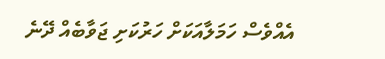އެއްވެސް ހަމަލާއަކަށް ހަރުކަށި ޖަވާބެއް ދޭނެ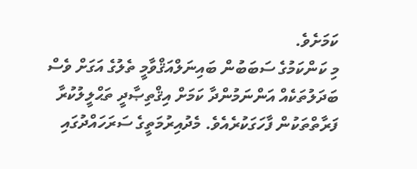ކަމަށެވެ.
މި ކަންކަމުގެ ސަބަބުން ބައިނަލްއަޤްވާމީ ތެލުގެ އަގަށް ވެސް ބަދަލުތަކެއް އަންނަމުންދާ ކަމަށް އިޤްތިޞާދީ ތަޙްލީލުކުރާ ފަރާތްތަކުން ފާހަގަކުރެއެވެ. މެދުއިރުމަތީގެ ސަރަހައްދުގައި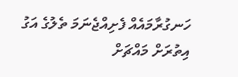ހަނގުރާމައެއް ފެށިއްޖެނަމަ ތެލުގެ އަގު އިތުރަށް މައްޗަށް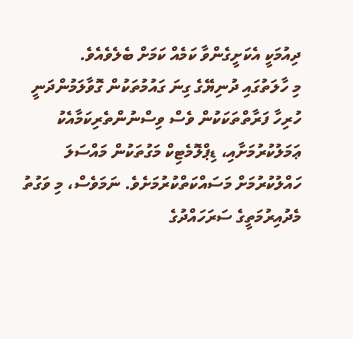ދިއުމަކީ އެކަށީގެންވާ ކަމެއް ކަމަށް ބެލެވެއެވެ.
މި ހާލަތުގައި ދުނިޔޭގެ ގިނަ ގައުމުތަކުން ގޮވާލަމުންދަނީ ހުރިހާ ފަރާތްތަކަކުން ވެސް ވިސްނުންތެރިކަމާއެކު ޢަމަލުކުރުމަށާއި، ޑިޕްލޮމެޓިކް މަގުތަކުން މައްސަލަ ހައްލުކުރުމަށް މަސައްކަތްކުރުމަށެވެ. ނަމަވެސް، މި ވަގުތު މެދުއިރުމަތީގެ ސަރަހައްދުގެ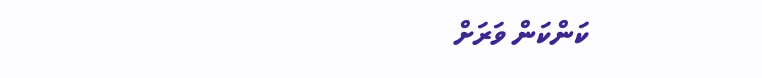ކަންކަން ވަރަށް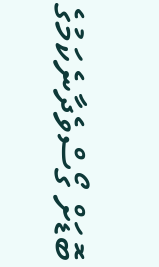ބޮޑަށް ގޯސްވެދާނެކަމުގެ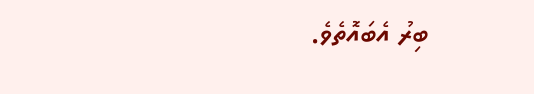ބިރު އެބައޮތެވެ.